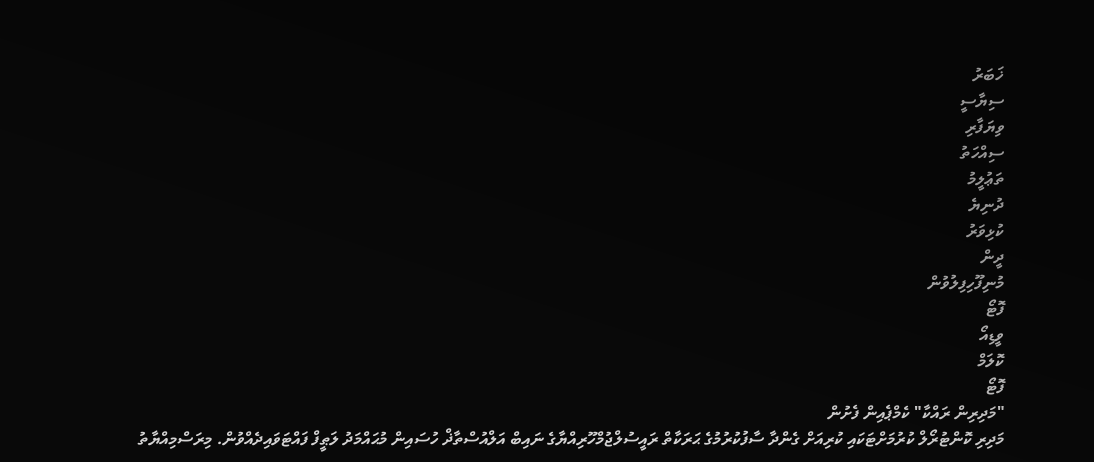ޚަބަރު
ސިޔާސީ
ވިޔަފާރި
ސިއްހަތު
ތަޢުލީމު
ދުނިޔެ
ކުޅިވަރު
ދީން
މުނިފޫހިފިލުވުން
ފޮޓޯ
ވީޑިއޯ
ކޮލަމް
ފޮޓޯ
"މަދިރިން ރައްކާ" ކެމްޕެއިން ފެށުން
މަދިރި ކޮންޓުރޯލް ކުރުމަށްޓަކައި ކުރިއަށް ގެންދާ ސާފުކުރުމުގެ ޙަރަކާތް ރައީސުލްޖުމްހޫރިއްޔާގެ ނައިބް އަލްއުސްތާޛް ހުސައިން މުޙައްމަދު ލަޠީފް ފައްޓަވައިދެއްވުން. މިރަސްމިއްޔާތު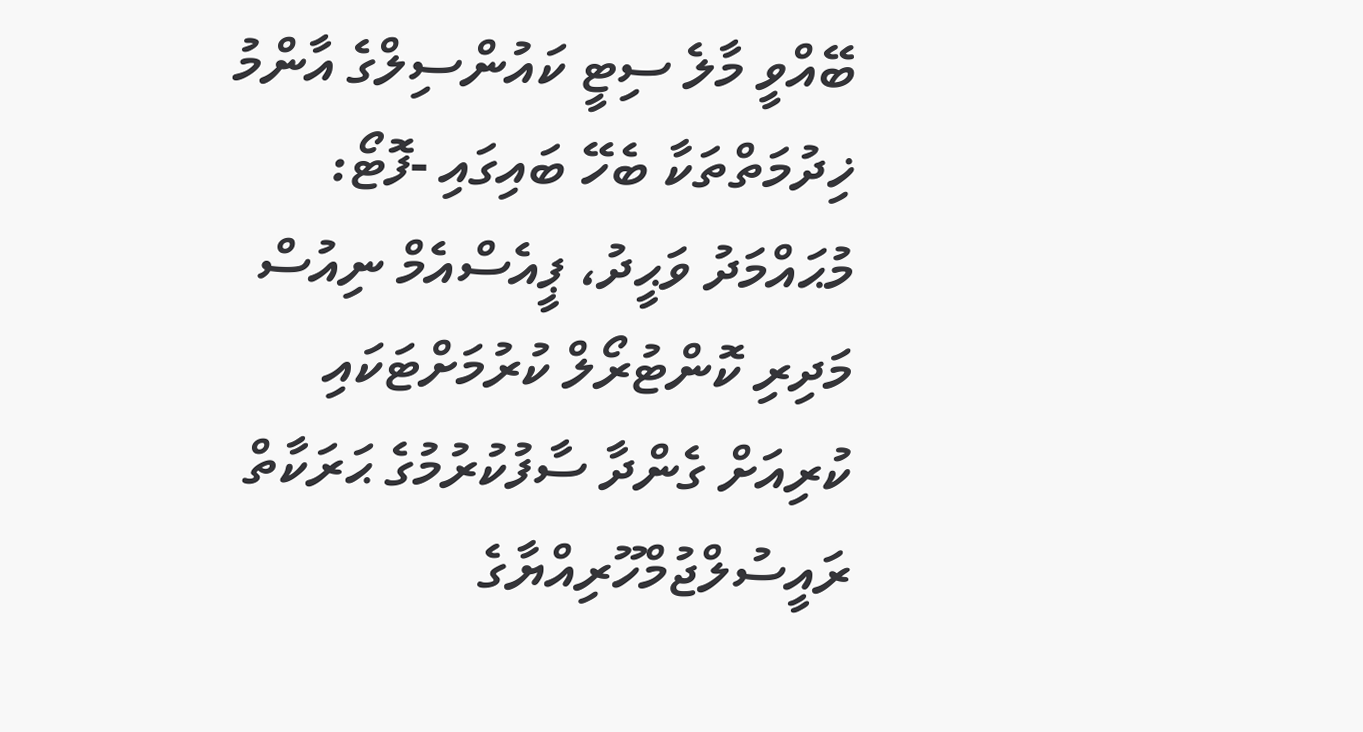ބޭއްވީ މާލެ ސިޓީ ކައުންސިލްގެ އާންމު ޚިދުމަތްތަކާ ބެހޭ ބައިގައި -ފޮޓޯ: މުޙައްމަދު ވަޙީދު، ޕީއެސްއެމް ނިއުސް
މަދިރި ކޮންޓުރޯލް ކުރުމަށްޓަކައި ކުރިއަށް ގެންދާ ސާފުކުރުމުގެ ޙަރަކާތް ރައީސުލްޖުމްހޫރިއްޔާގެ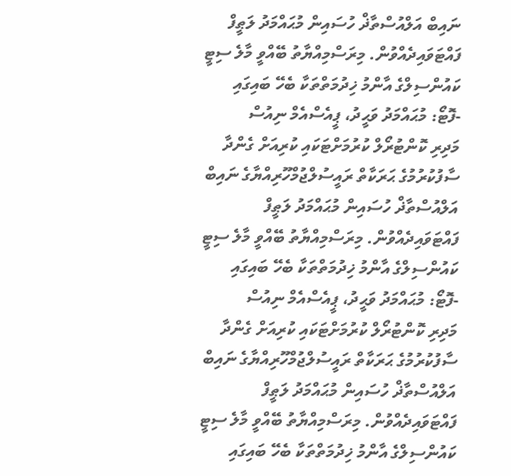ނައިބް އަލްއުސްތާޛް ހުސައިން މުޙައްމަދު ލަޠީފް ފައްޓަވައިދެއްވުން. މިރަސްމިއްޔާތު ބޭއްވީ މާލެ ސިޓީ ކައުންސިލްގެ އާންމު ޚިދުމަތްތަކާ ބެހޭ ބައިގައި -ފޮޓޯ: މުޙައްމަދު ވަޙީދު، ޕީއެސްއެމް ނިއުސް
މަދިރި ކޮންޓުރޯލް ކުރުމަށްޓަކައި ކުރިއަށް ގެންދާ ސާފުކުރުމުގެ ޙަރަކާތް ރައީސުލްޖުމްހޫރިއްޔާގެ ނައިބް އަލްއުސްތާޛް ހުސައިން މުޙައްމަދު ލަޠީފް ފައްޓަވައިދެއްވުން. މިރަސްމިއްޔާތު ބޭއްވީ މާލެ ސިޓީ ކައުންސިލްގެ އާންމު ޚިދުމަތްތަކާ ބެހޭ ބައިގައި -ފޮޓޯ: މުޙައްމަދު ވަޙީދު، ޕީއެސްއެމް ނިއުސް
މަދިރި ކޮންޓުރޯލް ކުރުމަށްޓަކައި ކުރިއަށް ގެންދާ ސާފުކުރުމުގެ ޙަރަކާތް ރައީސުލްޖުމްހޫރިއްޔާގެ ނައިބް އަލްއުސްތާޛް ހުސައިން މުޙައްމަދު ލަޠީފް ފައްޓަވައިދެއްވުން. މިރަސްމިއްޔާތު ބޭއްވީ މާލެ ސިޓީ ކައުންސިލްގެ އާންމު ޚިދުމަތްތަކާ ބެހޭ ބައިގައި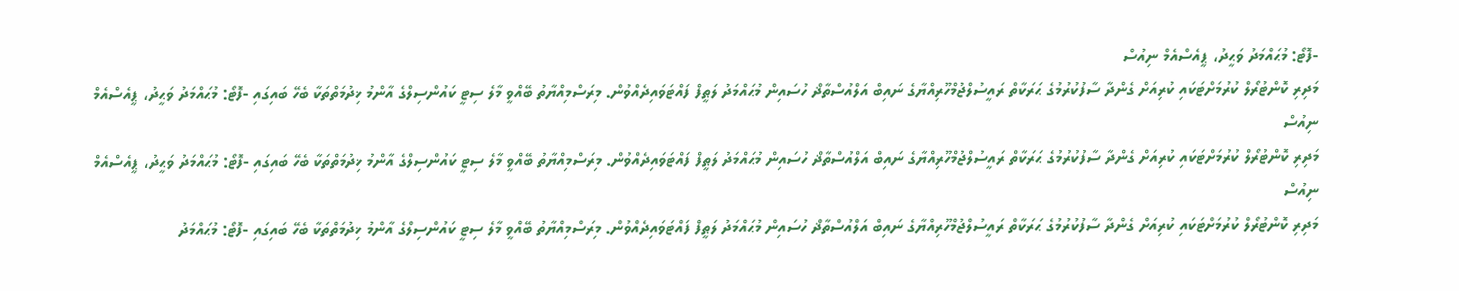-ފޮޓޯ: މުޙައްމަދު ވަޙީދު، ޕީއެސްއެމް ނިއުސް
މަދިރި ކޮންޓުރޯލް ކުރުމަށްޓަކައި ކުރިއަށް ގެންދާ ސާފުކުރުމުގެ ޙަރަކާތް ރައީސުލްޖުމްހޫރިއްޔާގެ ނައިބް އަލްއުސްތާޛް ހުސައިން މުޙައްމަދު ލަޠީފް ފައްޓަވައިދެއްވުން. މިރަސްމިއްޔާތު ބޭއްވީ މާލެ ސިޓީ ކައުންސިލްގެ އާންމު ޚިދުމަތްތަކާ ބެހޭ ބައިގައި -ފޮޓޯ: މުޙައްމަދު ވަޙީދު، ޕީއެސްއެމް ނިއުސް
މަދިރި ކޮންޓުރޯލް ކުރުމަށްޓަކައި ކުރިއަށް ގެންދާ ސާފުކުރުމުގެ ޙަރަކާތް ރައީސުލްޖުމްހޫރިއްޔާގެ ނައިބް އަލްއުސްތާޛް ހުސައިން މުޙައްމަދު ލަޠީފް ފައްޓަވައިދެއްވުން. މިރަސްމިއްޔާތު ބޭއްވީ މާލެ ސިޓީ ކައުންސިލްގެ އާންމު ޚިދުމަތްތަކާ ބެހޭ ބައިގައި -ފޮޓޯ: މުޙައްމަދު ވަޙީދު، ޕީއެސްއެމް ނިއުސް
މަދިރި ކޮންޓުރޯލް ކުރުމަށްޓަކައި ކުރިއަށް ގެންދާ ސާފުކުރުމުގެ ޙަރަކާތް ރައީސުލްޖުމްހޫރިއްޔާގެ ނައިބް އަލްއުސްތާޛް ހުސައިން މުޙައްމަދު ލަޠީފް ފައްޓަވައިދެއްވުން. މިރަސްމިއްޔާތު ބޭއްވީ މާލެ ސިޓީ ކައުންސިލްގެ އާންމު ޚިދުމަތްތަކާ ބެހޭ ބައިގައި -ފޮޓޯ: މުޙައްމަދު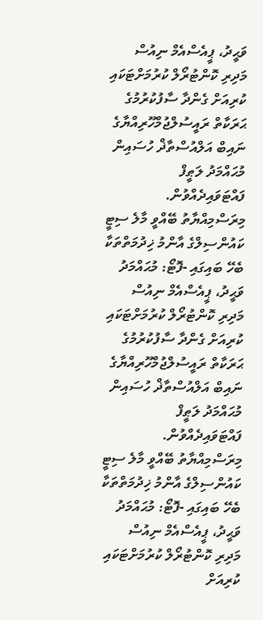ވަޙީދު، ޕީއެސްއެމް ނިއުސް
މަދިރި ކޮންޓުރޯލް ކުރުމަށްޓަކައި ކުރިއަށް ގެންދާ ސާފުކުރުމުގެ ޙަރަކާތް ރައީސުލްޖުމްހޫރިއްޔާގެ ނައިބް އަލްއުސްތާޛް ހުސައިން މުޙައްމަދު ލަޠީފް ފައްޓަވައިދެއްވުން. މިރަސްމިއްޔާތު ބޭއްވީ މާލެ ސިޓީ ކައުންސިލްގެ އާންމު ޚިދުމަތްތަކާ ބެހޭ ބައިގައި -ފޮޓޯ: މުޙައްމަދު ވަޙީދު، ޕީއެސްއެމް ނިއުސް
މަދިރި ކޮންޓުރޯލް ކުރުމަށްޓަކައި ކުރިއަށް ގެންދާ ސާފުކުރުމުގެ ޙަރަކާތް ރައީސުލްޖުމްހޫރިއްޔާގެ ނައިބް އަލްއުސްތާޛް ހުސައިން މުޙައްމަދު ލަޠީފް ފައްޓަވައިދެއްވުން. މިރަސްމިއްޔާތު ބޭއްވީ މާލެ ސިޓީ ކައުންސިލްގެ އާންމު ޚިދުމަތްތަކާ ބެހޭ ބައިގައި -ފޮޓޯ: މުޙައްމަދު ވަޙީދު، ޕީއެސްއެމް ނިއުސް
މަދިރި ކޮންޓުރޯލް ކުރުމަށްޓަކައި ކުރިއަށް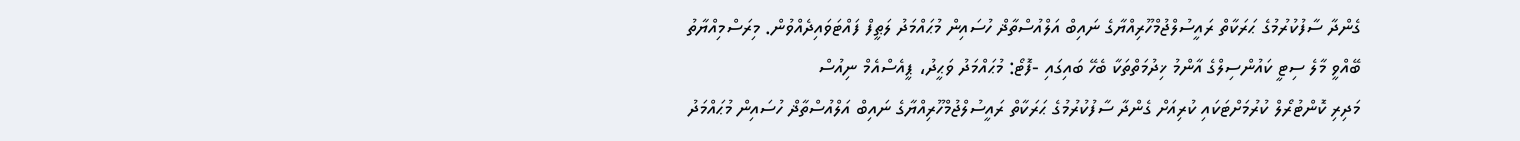ގެންދާ ސާފުކުރުމުގެ ޙަރަކާތް ރައީސުލްޖުމްހޫރިއްޔާގެ ނައިބް އަލްއުސްތާޛް ހުސައިން މުޙައްމަދު ލަޠީފް ފައްޓަވައިދެއްވުން. މިރަސްމިއްޔާތު ބޭއްވީ މާލެ ސިޓީ ކައުންސިލްގެ އާންމު ޚިދުމަތްތަކާ ބެހޭ ބައިގައި -ފޮޓޯ: މުޙައްމަދު ވަޙީދު، ޕީއެސްއެމް ނިއުސް
މަދިރި ކޮންޓުރޯލް ކުރުމަށްޓަކައި ކުރިއަށް ގެންދާ ސާފުކުރުމުގެ ޙަރަކާތް ރައީސުލްޖުމްހޫރިއްޔާގެ ނައިބް އަލްއުސްތާޛް ހުސައިން މުޙައްމަދު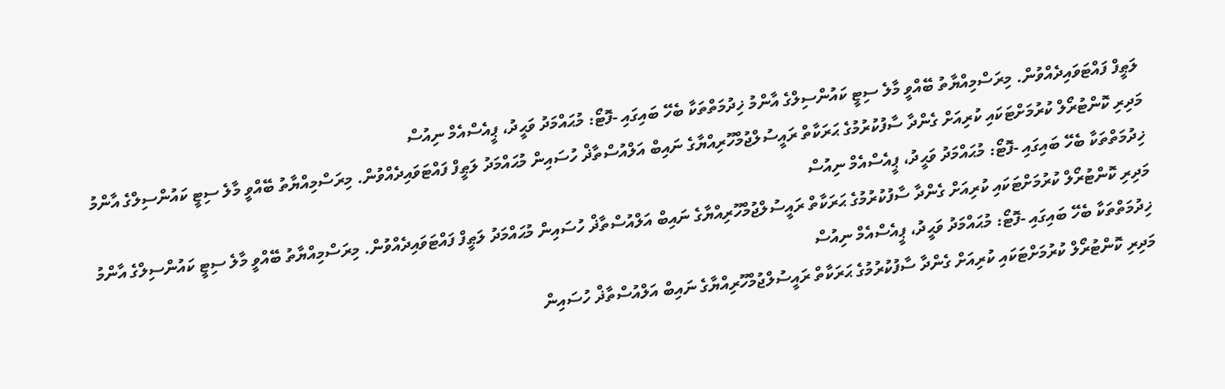ލަޠީފް ފައްޓަވައިދެއްވުން. މިރަސްމިއްޔާތު ބޭއްވީ މާލެ ސިޓީ ކައުންސިލްގެ އާންމު ޚިދުމަތްތަކާ ބެހޭ ބައިގައި -ފޮޓޯ: މުޙައްމަދު ވަޙީދު، ޕީއެސްއެމް ނިއުސް
މަދިރި ކޮންޓުރޯލް ކުރުމަށްޓަކައި ކުރިއަށް ގެންދާ ސާފުކުރުމުގެ ޙަރަކާތް ރައީސުލްޖުމްހޫރިއްޔާގެ ނައިބް އަލްއުސްތާޛް ހުސައިން މުޙައްމަދު ލަޠީފް ފައްޓަވައިދެއްވުން. މިރަސްމިއްޔާތު ބޭއްވީ މާލެ ސިޓީ ކައުންސިލްގެ އާންމު ޚިދުމަތްތަކާ ބެހޭ ބައިގައި -ފޮޓޯ: މުޙައްމަދު ވަޙީދު، ޕީއެސްއެމް ނިއުސް
މަދިރި ކޮންޓުރޯލް ކުރުމަށްޓަކައި ކުރިއަށް ގެންދާ ސާފުކުރުމުގެ ޙަރަކާތް ރައީސުލްޖުމްހޫރިއްޔާގެ ނައިބް އަލްއުސްތާޛް ހުސައިން މުޙައްމަދު ލަޠީފް ފައްޓަވައިދެއްވުން. މިރަސްމިއްޔާތު ބޭއްވީ މާލެ ސިޓީ ކައުންސިލްގެ އާންމު ޚިދުމަތްތަކާ ބެހޭ ބައިގައި -ފޮޓޯ: މުޙައްމަދު ވަޙީދު، ޕީއެސްއެމް ނިއުސް
މަދިރި ކޮންޓުރޯލް ކުރުމަށްޓަކައި ކުރިއަށް ގެންދާ ސާފުކުރުމުގެ ޙަރަކާތް ރައީސުލްޖުމްހޫރިއްޔާގެ ނައިބް އަލްއުސްތާޛް ހުސައިން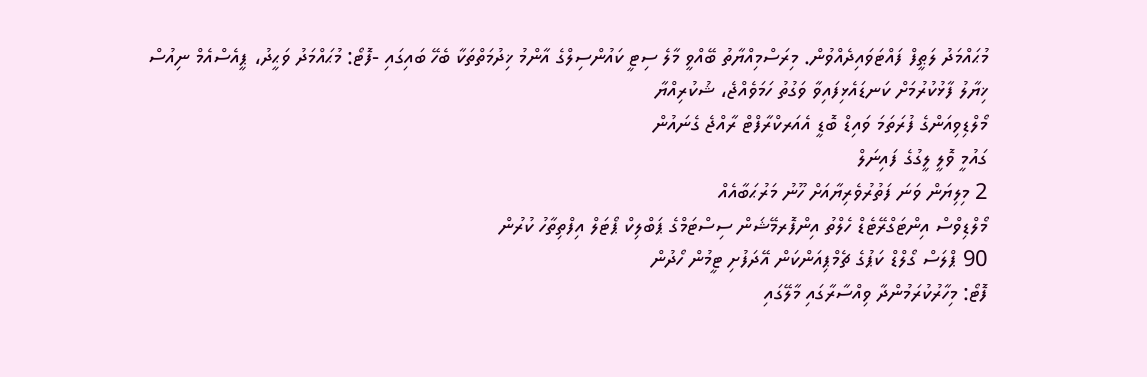މުޙައްމަދު ލަޠީފް ފައްޓަވައިދެއްވުން. މިރަސްމިއްޔާތު ބޭއްވީ މާލެ ސިޓީ ކައުންސިލްގެ އާންމު ޚިދުމަތްތަކާ ބެހޭ ބައިގައި -ފޮޓޯ: މުޙައްމަދު ވަޙީދު، ޕީއެސްއެމް ނިއުސް
ޚިޔާލު ފާޅުކުރުމަށް ކަނޑައެޅިފައިވާ ވަގުތު ހަމަވެއްޖެ، ޝުކުރިއްޔާ
މޯލްޑިވިއަންގެ ފުރަތަމަ ވައިޑް ބޮޑީ އެއަރކްރާފްޓް ރާއްޖެ ގެނައުން
ގައުމީ ވޮލީ ލީގުގެ ފައިނަލް
2 މިލިޔަން ވަނަ ފަތުރުވެރިޔާއަށް ހޫނު މަރުޙަބާއެއް
މޯލްޑިވްސް އިންޓަގްރޭޓެޑް ހެލްތު އިންފޮރމޭޝަން ސިސްޓަމްގެ ޕަބްލިކް ޕޯޓަލް އިފްތިތާހު ކުރުން
90 ޕްލަސް ގޯލްޑް ކަޕުގެ ޗެމްޕިއަންކަން އޭދަފުށި ޓީމުން ހޯދުން
ފޮޓޯ: މިހާރުކުރަމުންދާ ވިއްސާރާގައި މާލޭގައި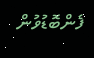ފެންބޮޑުވުން